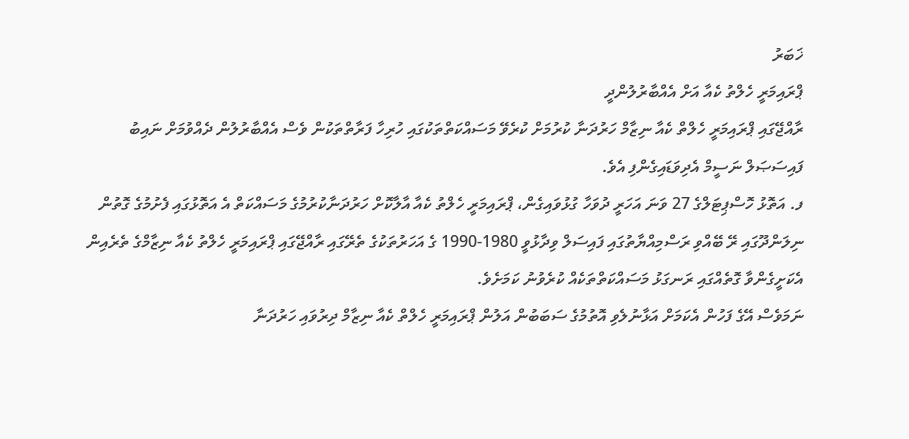ޚަބަރު
ޕްރައިމަރީ ހެލްތު ކެއާ އަށް އެއްބާރުލުންދީ
ރާއްޖޭގައި ޕްރައިމަރީ ހެލްތް ކެއާ ނިޒާމް ހަރުދަނާ ކުރުމަށް ކުރެވޭ މަސައްކަތްތަކުގައި ހުރިހާ ފަރާތްތަކުން ވެސް އެއްބާރުލުން ދެއްވުމަށް ނައިބު ފައިސަޞަލް ނަސީމް އެދިވަޑައިގެންފި އެވެ.
ފ. އަތޮޅު ހޮސްޕިޓަލްގެ 27 ވަނަ އަހަރީ ދުވަހާ ގުޅުވައިގެން، ޕްރައިމަރީ ހެލްތު ކެއާ އާލާކޮށް ހަރުދަނާކުރުމުގެ މަސައްކަތް އެ އަތޮޅުގައި ފެށުމުގެ ގޮތުން ނިލަންދޫގައި ރޭ ބޭއްވި ރަސްމިއްޔާތުގައި ފައިސަލް ވިދާޅުވީ 1980-1990 ގެ އަހަރުތަކުގެ ތެރޭގައި ރާއްޖޭގައި ޕްރައިމަރީ ހެލްތު ކެއާ ނިޒާމްގެ ތެރެއިން އެކަށީގެންވާ ގޮތެއްގައި ރަނގަޅު މަސައްކަތްތަކެއް ކުރެވުނު ކަމަށެވެ.
ނަމަވެސް އޭގެ ފަހުން އެކަމަށް އަޅާނުލެވި އޮތުމުގެ ސަބަބުން އަލުން ޕްރައިމަރީ ހެލްތް ކެއާ ނިޒާމް ދިރުވައި ހަރުދަނާ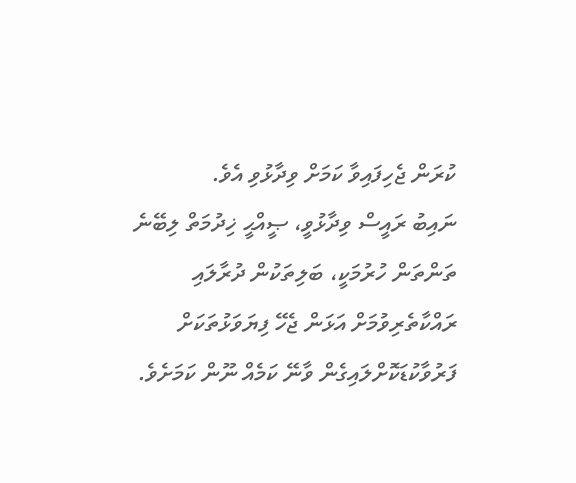ކުރަން ޖެހިފައިވާ ކަމަށް ވިދާޅުވި އެވެ.
ނައިބު ރައީސް ވިދާޅުވީ، ޞީއްޙީ ޚިދުމަތް ލިބޭނެ ތަންތަން ހުރުމަކީ، ބަލިތަކުން ދުރާލައި ރައްކާތެރިވުމަށް އަޅަން ޖެހޭ ފިޔަވަޅުތަކަށް ފަރުވާކުޑަކޮށްލައިގެން ވާނޭ ކަމެއް ނޫން ކަމަށެވެ.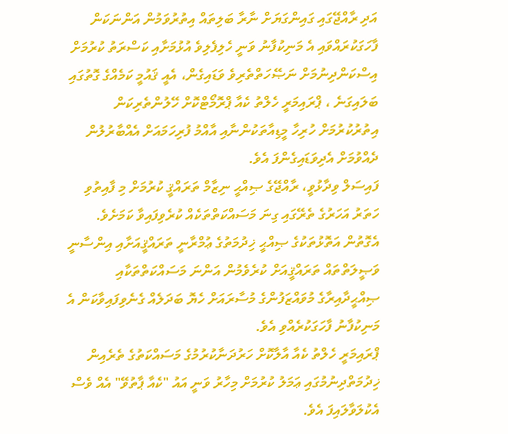އަދި ރާއްޖޭގައި ގައިންގަޔަށް ނާރާ ބަލިތައް އިތުރުވަމުން އަންނަކަން ފާހަގަކުރައްވައި އެ މަނިކުފާނު ވަނީ ހެލިފެލިވެ އުޅުމަށާއި ކަސްރަތު ކުރުމަށް އިސްކަންދިނުމަށް ނަޞޭހަތްތެރިވެ ވަޑައިގެން، އެއީ ޤައުމީ ކަމެއްގެ ގޮތުގައި ބަލައިގަނެ ، ޕްރައިމަރީ ހެލްތު ކެއާ ޕްރޮމޯޓްކޮށް ހޭލުންތެރިކަން އިތުރުކުރުމަށް ހުރިހާ މީޑިއާތަކުންނާއި އާއްމު ފުރިހަމައަށް އެއްބާރުލުން ދެއްވުމަށް އެދިވަޑައިގެންފަ އެވެ.
ފައިސަލް ވިދާޅުވީ، ރާއްޖޭގެ ޞިއްޙީ ނިޒާމް ތަރައްޤީ ކުރުމަށް މި ފާއިތުވި ހަތަރު އަހަރުގެ ތެރޭގައި ގިނަ މަސައްކަތްތަކެއް ކުރެވިފައިވާ ކަމަށެވެ. އެގޮތުން އަތޮޅުތަކުގެ ޞިއްޙީ ޚިދުމަތުގެ ޢުމްރާނީ ތަރައްޤީއަށާއި އިންސާނީ ވަޞީލަތްތައް ތަރައްޤީއަށް ކުރެވެމުން އަންނަ މަސައްކަތްތަކާއި ޞިއްޙީދާއިރާގެ މުވައްޒަފުންގެ މުސާރައަށް ހެޔޮ ބަދަލެއް ގެނެވިފައިވާކަން އެ މަނިކުފާނު ފާހަގަކުރެއްވި އެވެ.
ޕްރައިމަރީ ހެލްތު ކެއާ އާލާކޮށް ހަރުދަނާކުރުމުގެ މަސައްކަތުގެ ތެރެއިން ޚިދުމަތްދިނުމުގައި ޢަމަލު ކުރުމަށް މިހާރު ވަނީ އައު "ކެއާ ޕާތުވޭ" އެއް ވެސް އެކުލަވާލައިފަ އެވެ.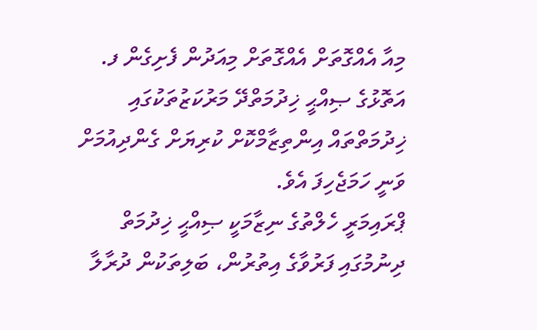މިއާ އެއްގޮތަށް އެއްގޮތަށް މިއަދުން ފެށިގެން ފ. އަތޮޅުގެ ޞިއްޙީ ޚިދުމަތްދޭ މަރުކަޒުތަކުގައި ޚިދުމަތްތައް އިންތިޒާމްކޮށް ކުރިޔަށް ގެންދިއުމަށް ވަނީ ހަމަޖެހިފަ އެވެ.
ޕްރައިމަރީ ހެލްތުގެ ނިޒާމަކީ ޞިއްޙީ ޚިދުމަތް ދިނުމުގައި ފަރުވާގެ އިތުރުން، ބަލިތަކުން ދުރާލާ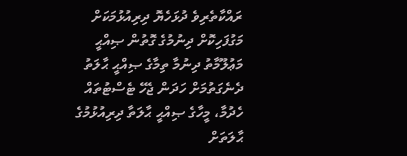ރައްކާތެރިވެ ދުޅަހެޔޮ ދިރިއުޅުމަކަށް މަގުފަހިކޮށް ދިނުމުގެ ގޮތުން ޞިއްޙީ މަޢުލޫމާތު ދިނުމާ ތިމާގެ ޞިއްޙީ ޙާލަތު ދެނެގަތުމަށް ހަދަން ޖެހޭ ޓެސްޓުތައް ހެދުމާ، މީހާގެ ޞިއްޙީ ޙާލަތާ ދިރިއުޅުމުގެ ޙާލަތަށް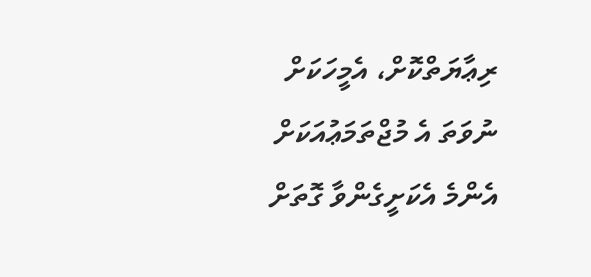ރިޢާޔަތްކޮށް، އެމީހަކަށް ނުވަތަ އެ މުޖްތަމަޢުއަކަށް އެންމެ އެކަށީގެންވާ ގޮތަށް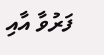ފަރުވާ އާއި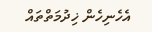އެހެނިހެން ޚިދުމަތްތައް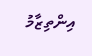އިންތިޒާމު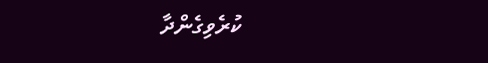ކުރެވިގެންދާ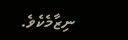ނިޒާމެކެވެ.